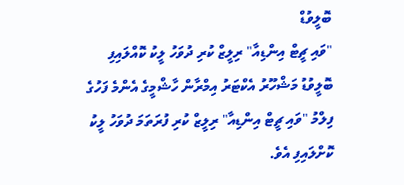ބޮލީވުޑް
"ވައި ޗީޓް އިންޑިއާ" ރިލީޒް ކުރި ދުވަހު ލީކު ކޮއްލައިފި
ބޮލީވުޑު މަޝްހޫރު އެކްޓަރު އިމްރާން ހާޝްމީގެ އެންމެ ފަހުގެ ފިލްމު "ވައި ޗީޓް އިންޑިއާ" ރިލީޒް ކުރި ފުރަތަމަ ދުވަހު ލީކު ކޮށްލައިފި އެވެ.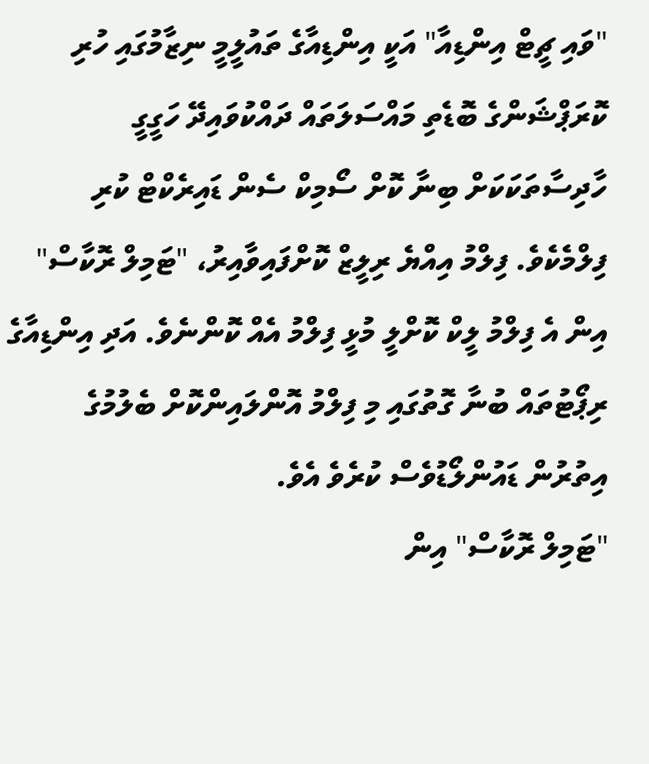"ވައި ޗީޓް އިންޑިއާ" އަކީ އިންޑިއާގެ ތައުލީމީ ނިޒާމުގައި ހުރި ކޮރަޕްޝަންގެ ބޮޑެތި މައްސަލަތައް ދައްކުވައިދޭ ހަގީގީ ހާދިސާތަކަކަށް ބިނާ ކޮށް ސޯމިކް ސެން ޑައިރެކްޓް ކުރި ފިލްމެކެވެ. ފިލްމު އިއްޔެ ރިލީޒް ކޮށްފައިވާއިރު، "ޓަމިލް ރޮކާސް" އިން އެ ފިލްމު ލީކް ކޮށްލީ މުޅީ ފިލްމު އެއް ކޮންނެވެ. އަދި އިންޑިއާގެ ރިޕޯޓުތައް ބުނާ ގޮތުގައި މި ފިލްމު އޮންލައިންކޮށް ބެލުމުގެ އިތުރުން ޑައުންލޯޑުވެސް ކުރެވެ އެވެ.
"ޓަމިލް ރޮކާސް" އިން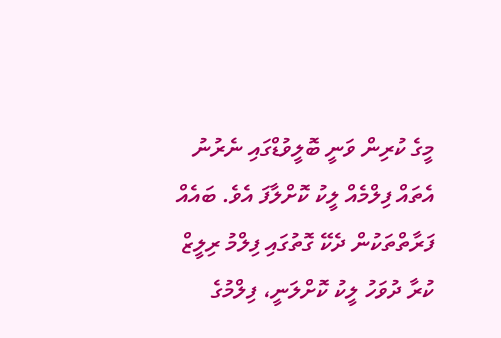މީގެ ކުރިން ވަނީ ބޮލީވުޑްގައި ނެރުނު އެތައް ފިލްމެއް ލީކު ކޮށްލާފަ އެވެ. ބައެއް ފަރާތްތަކުން ދެކޭ ގޮތުގައި ފިލްމު ރިލީޒް ކުރާ ދުވަހު ލީކު ކޮށްލަނީ، ފިލްމުގެ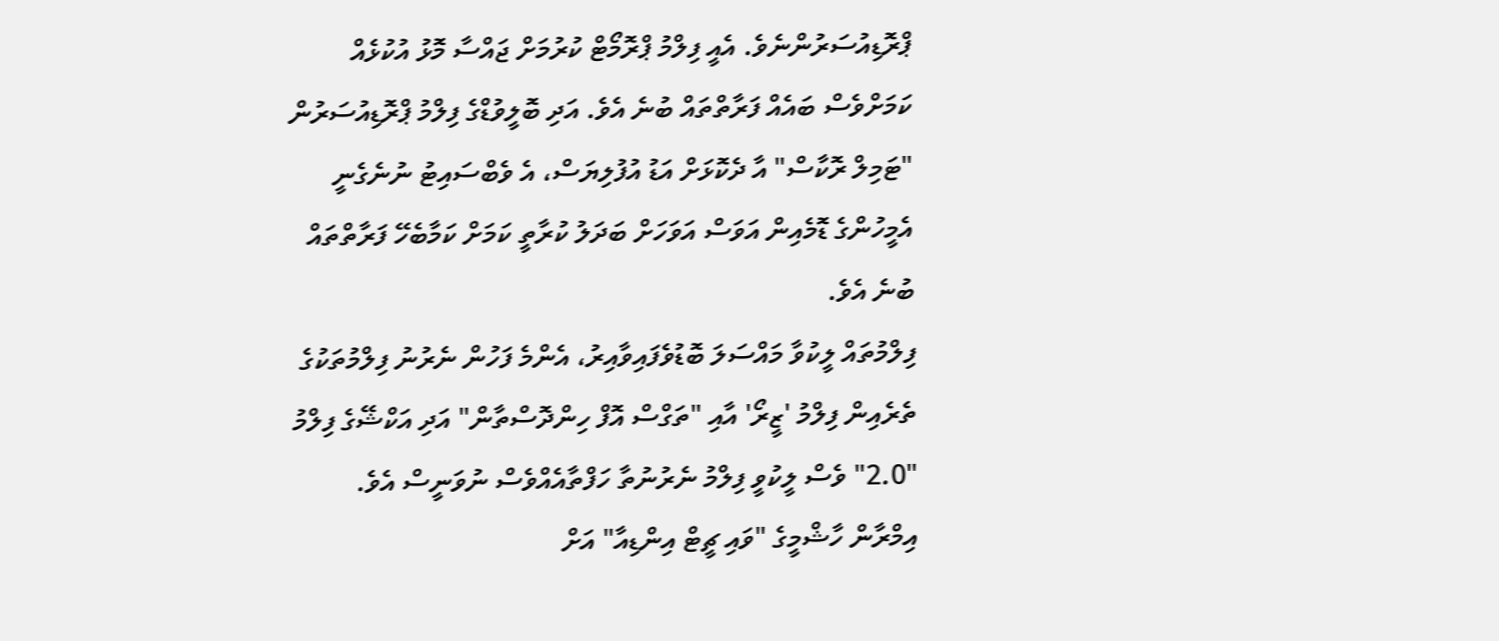ޕްރޮޑިއުސަރުންނެވެ. އެއީ ފިލްމު ޕްރޮމޯޓް ކުރުމަށް ޖައްސާ މޮޅު އުކުޅެއް ކަމަށްވެސް ބައެއް ފަރާތްތައް ބުނެ އެވެ. އަދި ބޮލީވުޑްގެ ފިލްމު ޕްރޮޑިއުސަރުން "ޓަމިލް ރޮކާސް" އާ ދެކޮޅަށް އަޑު އުފުލިޔަސް، އެ ވެބްސައިޓު ނުނެގެނީ އެމީހުންގެ ޑޮމެއިން އަވަސް އަވަހަށް ބަދަލު ކުރާތީ ކަމަށް ކަމާބެހޭ ފަރާތްތައް ބުނެ އެވެ.
ފިލްމުތައް ލީކުވާ މައްސަލަ ބޮޑުވެފައިވާއިރު، އެންމެ ފަހުން ނެރުނު ފިލްމުތަކުގެ ތެރެއިން ފިލްމު 'ޒީރޯ' އާއި "ތަގްސް އޮފް ހިންދޮސްތާން" އަދި އަކްޝޭގެ ފިލްމު "2.0" ވެސް ލީކުވީ ފިލްމު ނެރުނުތާ ހަފްތާއެއްވެސް ނުވަނީސް އެވެ.
އިމްރާން ހާޝްމީގެ "ވައި ޗީޓް އިންޑިއާ" އަށް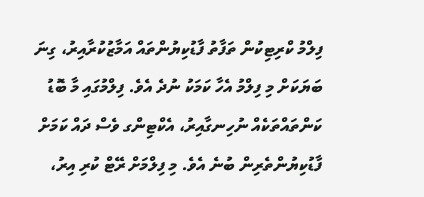ފިލްމު ކްރިޓިކުން ތަފާތު ފާޑުކިޔުންތައް އަމާޒުކުރާއިރު، ގިނަ ބަޔަކަށް މި ފިލްމު އެހާ ކަމަކު ނުދެ އެވެ. ފިލްމުގައި މާ ބޮޑު ކަންތައްތަކެއް ނުހިނގާއިރު، އެކްޓިންގ ވެސް ދައް ކަމަށް ފާޑުކިޔުންތެރިން ބުނެ އެވެ. މި ފިލްމަށް ރޭޓް ކުރި އިރު،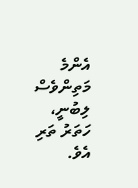އެންމެ މަތިންވެސް ލިބުނީ، ހަތަރު ތަރި އެވެ.